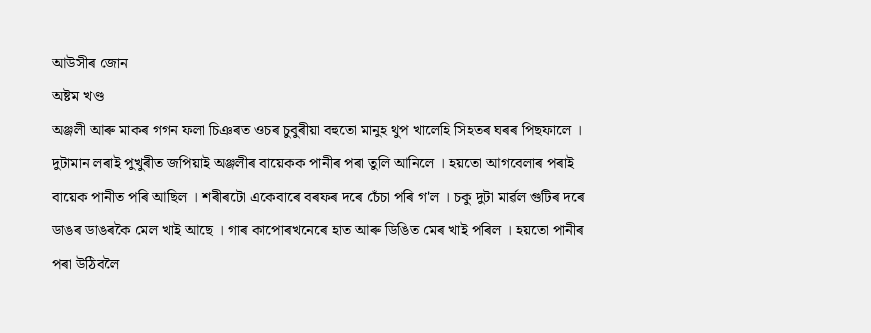আউসীৰ জোন
অষ্টম খণ্ড
অঞ্জলী আৰু মাকৰ গগন ফলা চিঞৰত ওচৰ চুবুৰীয়া বহুতো মানুহ থুপ খালেহি সিহতৰ ঘৰৰ পিছফালে । দুটামান লৰাই পুখুৰীত জপিয়াই অঞ্জলীৰ বায়েকক পানীৰ পৰা তুলি আনিলে । হয়তো আগবেলাৰ পৰাই বায়েক পানীত পৰি আছিল । শৰীৰটো একেবাৰে বৰফৰ দৰে চেঁচা পৰি গ'ল । চকু দুটা মাৰ্ৱল গুটিৰ দৰে ডাঙৰ ডাঙৰকৈ মেল খাই আছে । গাৰ কাপোৰখনেৰে হাত আৰু ডিঙিত মেৰ খাই পৰিল । হয়তো পানীৰ পৰা উঠিবলৈ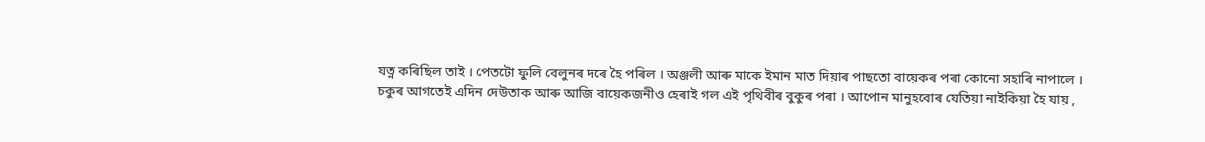যত্ন কৰিছিল তাই । পেতটো ফুলি বেলুনৰ দৰে হৈ পৰিল । অঞ্জলী আৰু মাকে ইমান মাত দিয়াৰ পাছতো বায়েকৰ পৰা কোনো সহাৰি নাপালে ।
চকুৰ আগতেই এদিন দেউতাক আৰু আজি বায়েকজনীও হেৰাই গল এই পৃথিবীৰ বুকুৰ পৰা । আপোন মানুহবোৰ যেতিয়া নাইকিয়া হৈ যায় ,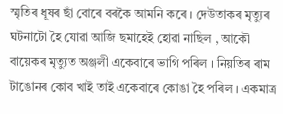স্মৃতিৰ ধূষৰ ছাঁ বোৰে বৰকৈ আমনি কৰে । দেউতাকৰ মৃত্যুৰ ঘটনাটো হৈ যোৱা আজি ছমাহেই হোৱা নাছিল , আকৌ বায়েকৰ মৃত্যুত অঞ্জলী একেবাৰে ভাগি পৰিল । নিয়তিৰ ৰাম টাঙোনৰ কোব খাই তাই একেবাৰে কোঙা হৈ পৰিল । একমাত্ৰ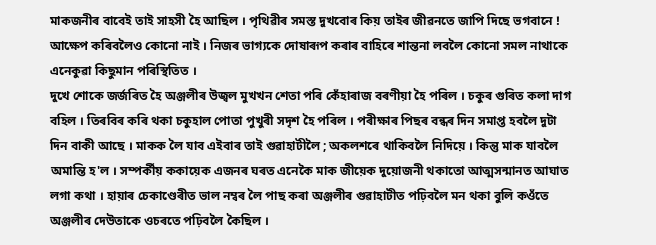মাকজনীৰ বাবেই তাই সাহসী হৈ আছিল । পৃথিৱীৰ সমস্ত দুখবোৰ কিয় তাইৰ জীৱনতে জাপি দিছে ভগবানে ! আক্ষেপ কৰিবলৈও কোনো নাই । নিজৰ ভাগ্যকে দোষাৰূপ কৰাৰ বাহিৰে শান্তনা লবলৈ কোনো সমল নাথাকে এনেকুৱা কিছুমান পৰিস্থিতিত ।
দুখে শোকে জৰ্জৰিত হৈ অঞ্জলীৰ উজ্বল মুখখন শেতা পৰি কেঁহাৰাজ বৰণীয়া হৈ পৰিল । চকুৰ গুৰিত কলা দাগ বহিল । তিৰবিৰ কৰি থকা চকুহাল পোতা পুখুৰী সদৃশ হৈ পৰিল । পৰীক্ষাৰ পিছৰ বন্ধৰ দিন সমাপ্ত হবলৈ দুটা দিন বাকী আছে । মাকক লৈ যাব এইবাৰ তাই গুৱাহাটীলৈ ; অকলশৰে থাকিবলৈ নিদিয়ে । কিন্তু মাক যাবলৈ অমান্তি হ'ল । সম্পৰ্কীয় ককায়েক এজনৰ ঘৰত এনেকৈ মাক জীয়েক দুয়োজনী থকাতো আত্মসন্মানত আঘাত লগা কথা । হায়াৰ চেকাণ্ডেৰীত ভাল নম্বৰ লৈ পাছ কৰা অঞ্জলীৰ গুৱাহাটীত পঢ়িবলৈ মন থকা বুলি কওঁতে অঞ্জলীৰ দেউতাকে ওচৰতে পঢ়িবলৈ কৈছিল ।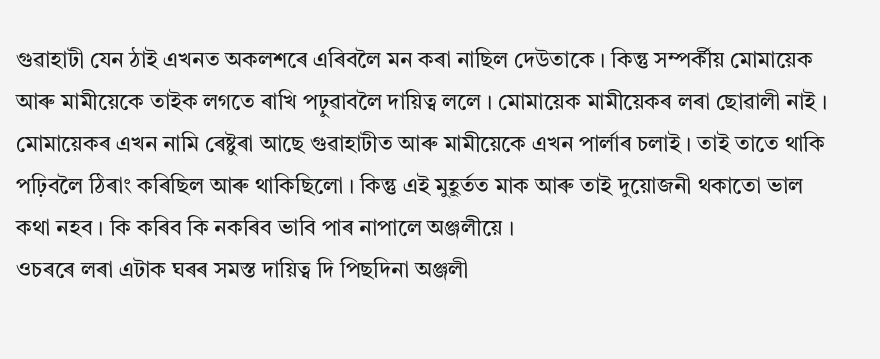গুৱাহাটী যেন ঠাই এখনত অকলশৰে এৰিবলৈ মন কৰা নাছিল দেউতাকে । কিন্তু সম্পৰ্কীয় মোমায়েক আৰু মামীয়েকে তাইক লগতে ৰাখি পঢ়ুৱাবলৈ দায়িত্ব ললে । মোমায়েক মামীয়েকৰ লৰা ছোৱালী নাই । মোমায়েকৰ এখন নামি ৰেষ্টুৰা আছে গুৱাহাটীত আৰু মামীয়েকে এখন পাৰ্লাৰ চলাই । তাই তাতে থাকি পঢ়িবলৈ ঠিৰাং কৰিছিল আৰু থাকিছিলো । কিন্তু এই মুহূৰ্তত মাক আৰু তাই দুয়োজনী থকাতো ভাল কথা নহব । কি কৰিব কি নকৰিব ভাবি পাৰ নাপালে অঞ্জলীয়ে ।
ওচৰৰে লৰা এটাক ঘৰৰ সমস্ত দায়িত্ব দি পিছদিনা অঞ্জলী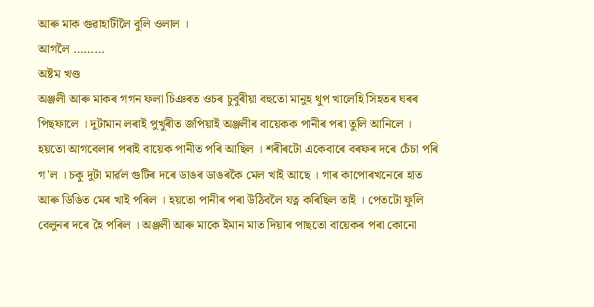আৰু মাক গুৱাহাটীলৈ বুলি ওলাল ।
আগলৈ ………
অষ্টম খণ্ড
অঞ্জলী আৰু মাকৰ গগন ফলা চিঞৰত ওচৰ চুবুৰীয়া বহুতো মানুহ থুপ খালেহি সিহতৰ ঘৰৰ পিছফালে । দুটামান লৰাই পুখুৰীত জপিয়াই অঞ্জলীৰ বায়েকক পানীৰ পৰা তুলি আনিলে । হয়তো আগবেলাৰ পৰাই বায়েক পানীত পৰি আছিল । শৰীৰটো একেবাৰে বৰফৰ দৰে চেঁচা পৰি গ'ল । চকু দুটা মাৰ্ৱল গুটিৰ দৰে ডাঙৰ ডাঙৰকৈ মেল খাই আছে । গাৰ কাপোৰখনেৰে হাত আৰু ডিঙিত মেৰ খাই পৰিল । হয়তো পানীৰ পৰা উঠিবলৈ যত্ন কৰিছিল তাই । পেতটো ফুলি বেলুনৰ দৰে হৈ পৰিল । অঞ্জলী আৰু মাকে ইমান মাত দিয়াৰ পাছতো বায়েকৰ পৰা কোনো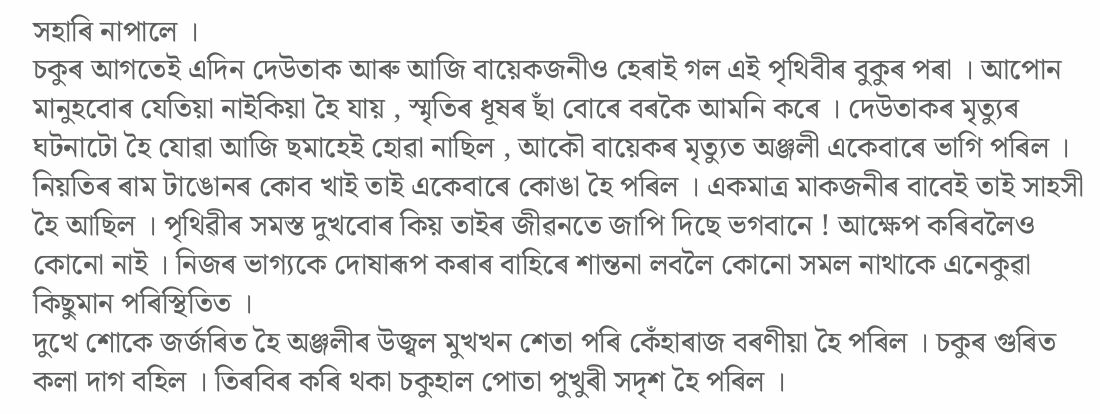সহাৰি নাপালে ।
চকুৰ আগতেই এদিন দেউতাক আৰু আজি বায়েকজনীও হেৰাই গল এই পৃথিবীৰ বুকুৰ পৰা । আপোন মানুহবোৰ যেতিয়া নাইকিয়া হৈ যায় , স্মৃতিৰ ধূষৰ ছাঁ বোৰে বৰকৈ আমনি কৰে । দেউতাকৰ মৃত্যুৰ ঘটনাটো হৈ যোৱা আজি ছমাহেই হোৱা নাছিল , আকৌ বায়েকৰ মৃত্যুত অঞ্জলী একেবাৰে ভাগি পৰিল । নিয়তিৰ ৰাম টাঙোনৰ কোব খাই তাই একেবাৰে কোঙা হৈ পৰিল । একমাত্ৰ মাকজনীৰ বাবেই তাই সাহসী হৈ আছিল । পৃথিৱীৰ সমস্ত দুখবোৰ কিয় তাইৰ জীৱনতে জাপি দিছে ভগবানে ! আক্ষেপ কৰিবলৈও কোনো নাই । নিজৰ ভাগ্যকে দোষাৰূপ কৰাৰ বাহিৰে শান্তনা লবলৈ কোনো সমল নাথাকে এনেকুৱা কিছুমান পৰিস্থিতিত ।
দুখে শোকে জৰ্জৰিত হৈ অঞ্জলীৰ উজ্বল মুখখন শেতা পৰি কেঁহাৰাজ বৰণীয়া হৈ পৰিল । চকুৰ গুৰিত কলা দাগ বহিল । তিৰবিৰ কৰি থকা চকুহাল পোতা পুখুৰী সদৃশ হৈ পৰিল ।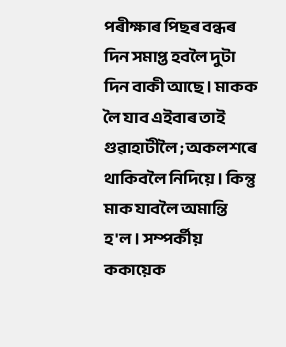পৰীক্ষাৰ পিছৰ বন্ধৰ দিন সমাপ্ত হবলৈ দুটা দিন বাকী আছে । মাকক লৈ যাব এইবাৰ তাই গুৱাহাটীলৈ ; অকলশৰে থাকিবলৈ নিদিয়ে । কিন্তু মাক যাবলৈ অমান্তি হ'ল । সম্পৰ্কীয় ককায়েক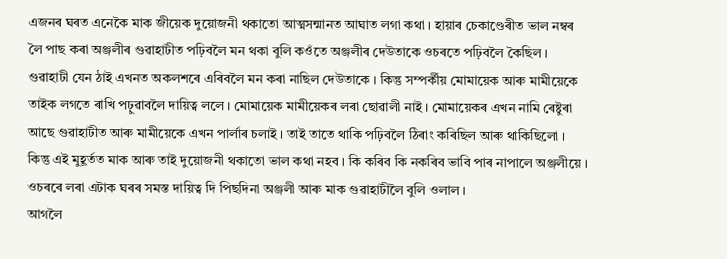এজনৰ ঘৰত এনেকৈ মাক জীয়েক দুয়োজনী থকাতো আত্মসন্মানত আঘাত লগা কথা । হায়াৰ চেকাণ্ডেৰীত ভাল নম্বৰ লৈ পাছ কৰা অঞ্জলীৰ গুৱাহাটীত পঢ়িবলৈ মন থকা বুলি কওঁতে অঞ্জলীৰ দেউতাকে ওচৰতে পঢ়িবলৈ কৈছিল । গুৱাহাটী যেন ঠাই এখনত অকলশৰে এৰিবলৈ মন কৰা নাছিল দেউতাকে । কিন্তু সম্পৰ্কীয় মোমায়েক আৰু মামীয়েকে তাইক লগতে ৰাখি পঢ়ুৱাবলৈ দায়িত্ব ললে । মোমায়েক মামীয়েকৰ লৰা ছোৱালী নাই । মোমায়েকৰ এখন নামি ৰেষ্টুৰা আছে গুৱাহাটীত আৰু মামীয়েকে এখন পাৰ্লাৰ চলাই । তাই তাতে থাকি পঢ়িবলৈ ঠিৰাং কৰিছিল আৰু থাকিছিলো । কিন্তু এই মুহূৰ্তত মাক আৰু তাই দুয়োজনী থকাতো ভাল কথা নহব । কি কৰিব কি নকৰিব ভাবি পাৰ নাপালে অঞ্জলীয়ে ।
ওচৰৰে লৰা এটাক ঘৰৰ সমস্ত দায়িত্ব দি পিছদিনা অঞ্জলী আৰু মাক গুৱাহাটীলৈ বুলি ওলাল ।
আগলৈ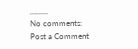………
No comments:
Post a Comment